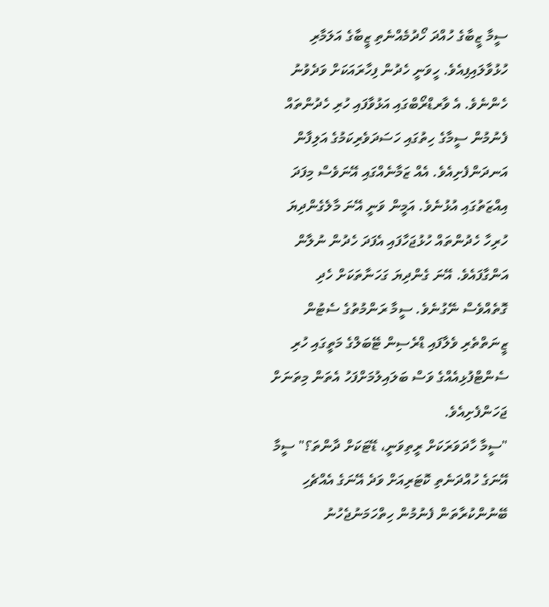ސީމާ ޒީބާގެ ހުއްދަ ހޯދުމެއްނެތި ޒީބާގެ އަލަމާރި ހުޅުވާލައިފިއެވެ. ހީވަނީ ހެދުން ފިހާރައަކަށް ވަދެވުނު ހެންނެވެ. އެ ވާރޑްރޯބްގައި އަޅުވާފައި ހުރި ހެދުންތައް ފެނުމުން ސީމާގެ ހިތުގައި ހަސަދަވެރިކަމުގެ އަލިފާން އަނދަންފެށިއެވެ. އެއް ޒަމާނެއްގައި އޭނަވެސް މިފަދަ އިއްޒަތުގައި އުޅުނެވެ. އަމީން ވަނީ އޭނަ މާލެގެންދިޔަ ހުރިހާ ހެދުންތައް ހުޅުޖަހާފައި އެފަދަ ހެދުން ނުލާން އަންގާފައެވެ. އޭނަ ގެންދިޔަ ގަހަނާތަކަށް ހެދި ގޮތެއްވެސް ނޭގުނެވެ. ސީމާ ރަންމުތުގެ ސެޓުން ޒީނަތްތެރި ވެލާފައި ޑްރެސިން ޓޭބަލްގެ މަތީގައި ހުރި ސެންޓްފުޅިއެއްގެ ވަސް ބަލައިލުމަށްފަހު އެތަން މިތަނަށް ޖަހަންފެށިއެވެ.
"ސީމާ ހާދަވަރަކަށް ރީތިވަނީ، ޑޭޓަކަށް ދާންތަ؟" ސީމާ އޭނަގެ ހުއްދަނެތި ކޮޓަރިއަށް ވަދެ އޭނަގެ އެއްޗެހި ބޭނުންކުރާތަން ފެނުމުން ހިތްހަމަނުޖެހުނު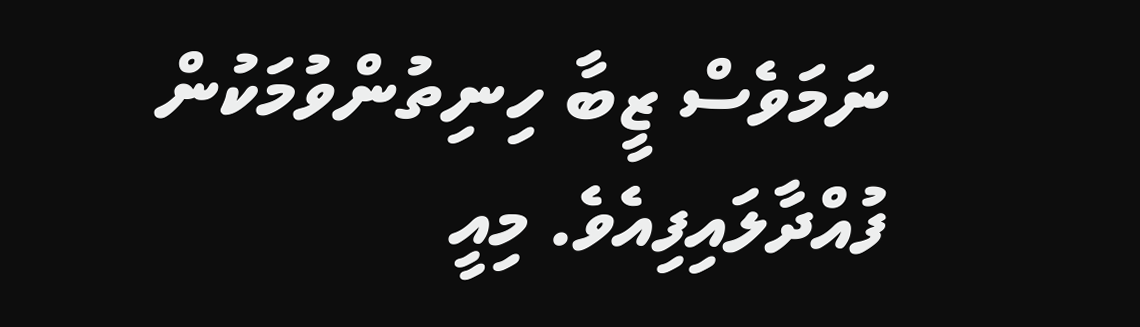ނަމަވެސް ޒީބާ ހިނިތުންވުމަކުން ފުއްދާލައިފިއެވެ. މިއީ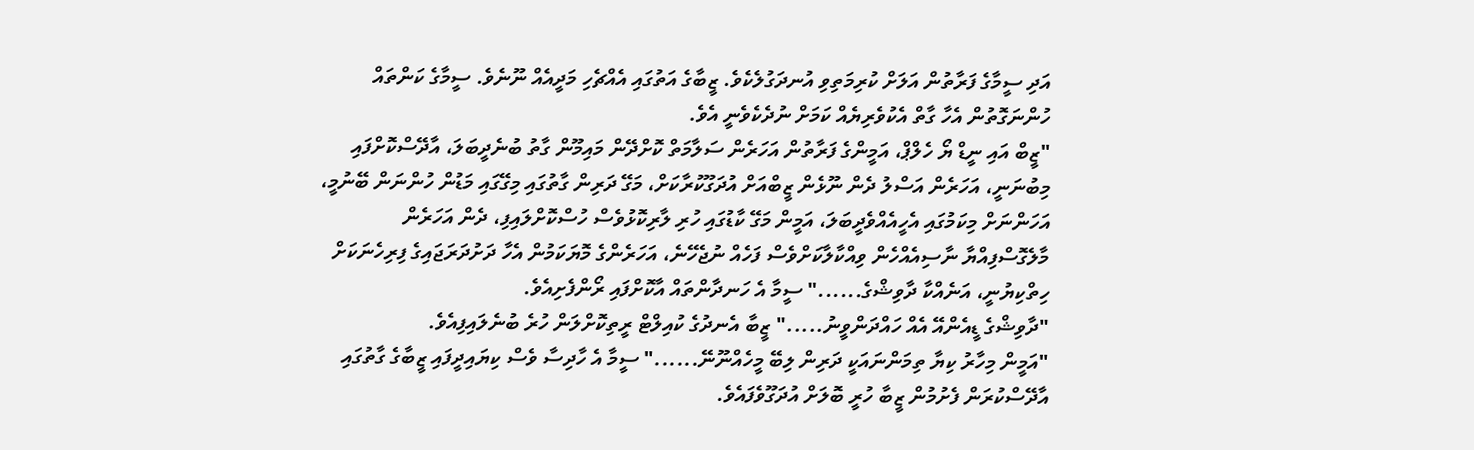އަދި ސީމާގެ ފަރާތުން އަލަށް ކުރިމަތިވި އުނދަގުލެކެވެ. ޒީބާގެ އަތުގައި އެއްޗެހި މަދީއެއް ނޫނެވެ. ސީމާގެ ކަންތައް ހުންނަގޮތުން އެހާ ގާތް އެކުވެރިޔެއް ކަމަށް ނުދެކެވެނީ އެވެ.
"ޒީބް އައި ނީޑް ޔޯ ހެލްޕް، އަމީންގެ ފަރާތުން އަހަރެން ސަލާމަތް ކޮށްދޭން މައިމޫން ގާތު ބުނެދީބަލަ، އާދޭސްކޮށްފައި މިބުނަނީ، އަހަރެން އަސްލު ދެން ނޫޅެން ޒީބްއަށް އުދަގޫކުރާކަށް، މަގޭ ދަރިން ގާތުގައި މިގޭގައި މަޑުން ހުންނަން ބޭނުމީ، އަހަންނަށް މިކަމުގައި އެހީއެއްވެދީބަލަ، އަމީން މަގޭ ކާޑުގައި ހުރި ލާރިކޮޅުވެސް ހުސްކޮށްލައިފި، ދެން އަހަރެން މާލެގޮސްފިއްޔާ ނާސިއެއްހެން ވިއްކާލާކަށްވެސް ފަހެއް ނުޖެހޭނެ، އަހަރެންގެ މޮޔަކަމުން އެހާ ދަށުދަރަޖައިގެ ފިރިހެނަކަށް ހިތްކިޔުނީ، އަނެއްކާ ދާވިޝްގެ......" ސީމާ އެ ހަނދާންތައް އާކޮށްފައި ރޯންފެށިއެވެ.
"ދާވިޝްގެ ޑީއެންއޭ އެއް ހައްދަންވީނު....." ޒީބާ އެނދުގެ ކުއިލްޓް ރީތިކޮށްލަން ހުރެ ބުނެލައިފިއެވެ.
"އަމީން މިހާރު ކިޔާ ތިމަންނައަކީ ދަރިން ލިބޭ މީހެއްނޫނޭ......" ސީމާ އެ ހާދިސާ ވެސް ކިޔައިދީފައި ޒީބާގެ ގާތުގައި އާދޭސްކުރަން ފެށުމުން ޒީބާ ހުރީ ބޮލަށް އުދަގޫވެފައެވެ.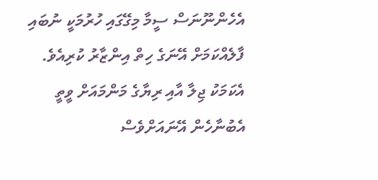އެހެންނޫނަސް ސީމާ މިގޭގައި ހުރުމަކީ ނުބައި ފާލެއްކަމަށް އޭނަގެ ހިތް އިންޒާރު ކުރިއެވެ. އެކަމަކު ޖިލާ އާއި ރިޔާގެ މަންމައަށް ވީތީ އެބުނާހެން އޭނައަށްވެސް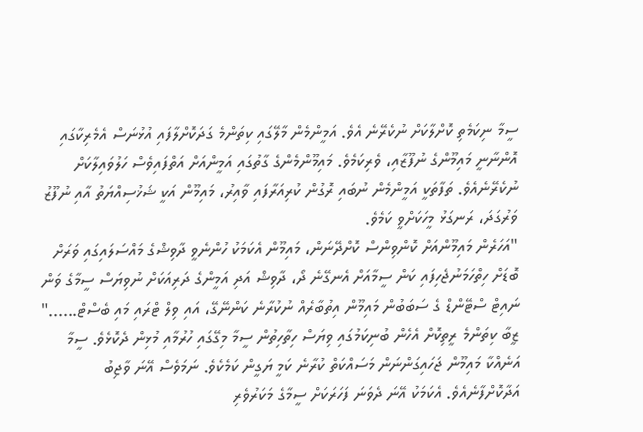ސީމާ ނިކަމެތި ކޮށްލާކަށް ނުކެރޭނެ އެވެ. އަމީންމެން މާލޭގައި ކިތަންމެ ގަދަކޮށްލާފައި އުޅުނަސް އެމެރިކާގައި އޮންނާނީ މައިމޫންގެ ނުފޫޒާއި، ވެރިކަމެވެ. މައިމޫންމެންގެ ގާތުގައި އަމީންއަށް އަތްފައިވެސް ހަލުވައިލާކަށް ނުކެރޭނެއެވެ. ތަފާތަކީ އަމީންމެން ނުބައި ރޮގުން ކުރިއަރާފައި ވާއިރު، މައިމޫން އަކީ ޝަޚުސިއްޔަތު އާއި ނުފޫޒު ވަރުގަދަ، ރަނގަޅު މީހަކަށްވީ ކަމެވެ.
"އަހަރެން މައިމޫންއަށް ކޮންވިންސް ކޮށްދޭނަން، މައިމޫން އެކަމަކު ހުންނެވީ ދާވިޝްގެ މައްސަލައިގައި ވަރަށް ބޮޑަށް ހިތްހަމަނުޖެހިފައި ކަން ސީމާއަށް އެނގޭނެ ދޯ، ދާވިޝް އަދި އަމީންގެ ދަރިއަކަށް ނުވިޔަސް ސީމާގެ ވަން ނައިޓް ސްޓޭންޑް ގެ ސަބަބުން މައިމޫން އިތުބާރެއް ނުކުރާނެ ކަންނޭގޭ، އައި ވިލް ޓްރައި މައި ބެސްޓް......" ޒީބާ ކިތަންމެ ރީތިކޮށް އެހެން ބުނިކަމުގައި ވިޔަސް ހިތާހިތުން ސީމާ މިގޭގައި ހުރުމާއި މުޅިން ދެކޮޅެވެ. ސީމާ އަނެއްކާ މައިމޫން ޖަހައިގަންނަން މަސައްކަތް ކުރާނެ ކަމީ ޔަގީން ކަމެކެވެ. ނަމަވެސް އޭނަ ވާޖިބު އަދާކޮށްފާނެއެވެ. އެކަމަކު އޭނަ ދެވަނަ ފަހަރަކަށް ސީމާގެ މަކަރުވެރި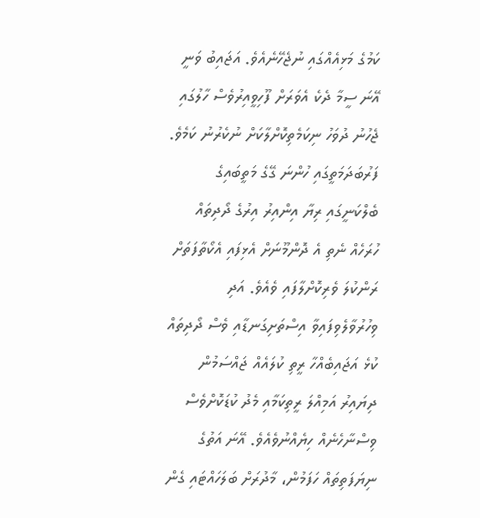ކަމުގެ މަޅިއެއްގައި ނުޖެހޭނެއެވެ. އަޖައިބު ވަނީ އޭނަ ސީމާ ދެކެ އެވަރަށް ފޫހިވީއިރުވެސް ހާލުގައި ޖެހުނު ދުވަހު ނިކަމެތިކޮށްލާކަށް ނުކެރުނު ކަމެވެ.
ފަރުބަދަމަތީގައި ހުންނަ ގޭގެ މަތީބައިގެ ބެލްކަނީގައި ރިޔާ އިންއިރު އިރުގެ ދޯދިތައް ހުރަހެއް ނެތި އެ ދޮންމޫނަށް އެޅިފައި އެކޯތާފަތަށް ރަންކުލަ ވެރިކޮށްލާފައި ވެއެވެ. އަދި ވިހުރުވާލެވިފައިވާ އިސްތަށިގަނޑާއި ވެސް ދޯދިތައް ކުޅެ އަޖައިބެއްހާ ރީތި ކުލައެއް ޖައްސަމުން ދިޔައިރު އަމިއްލަ ރީތިކަމާއި މެދު ކުޑަކޮށްވެސް ވިސްނާހެނެއް ހިޔެއްނުވެއެވެ. އޭނަ އަތުގެ ނިޔަފަތިތައް ހަފަމުން، މާދުރަށް ބަލަހައްޓައި ގެން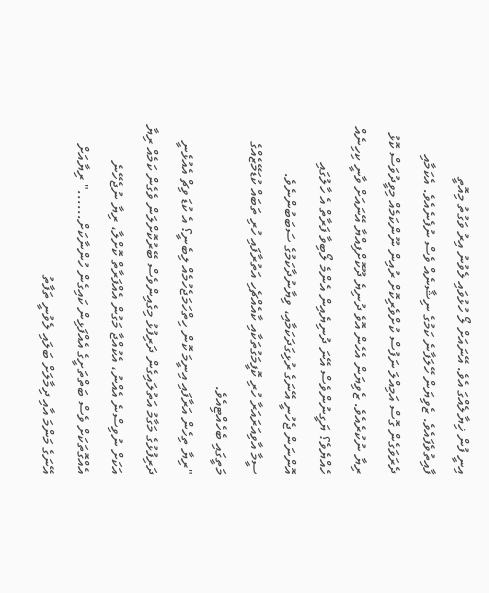އިނީ ފުން ޚިޔާލެއްގަ އެވެ. އޭނައަށް ލޯ ހުޅުވައި ލެވުނު އިރު ވަގުތު މިއޮތީ ފާއިތުވެފައެވެ. ޒެވިޔަން ހޭލަފާނެ ކަމުގެ ނިޝާނެއް ވެސް ނުފެނެއެވެ. އެކަމާއި ދެރަވަގެން ގޮސް އަމިއްލަ ނަފުސް ކުށްވެރިކޮށް ރުއިން ނޫންކަމެއް މިވީދުވަސް ކޮޅު ރިޔާ ނުކުރެއެވެ. ޒެވިޔަން އެހެން އޮވެ ދުނިޔެ ދޫކޮށްފިއްޔާ އޭނައަށް ވާނީ ކިހިނެއް ހެއްޔެވެ؟ ޔަގީނުންވެސް އޭނަ ދުނިޔެއިން އެންމެ ލޯބިވާ ފަރާތް އެ ހާލުގައި އޮންނަން ޖެހުނީ އޭނަގެ ރުޅިގަދަކަމާއި، ވިޔާނުދާކަމުގެ ސަބަބުންނެވެ.
ސީމާ އާވިއަރައަރާ ހުރި ކޮފީމަގުތަކާއި ކާއެއްޗެހި އަތުރާފައި ހުރި ތަބައް ކުޑަމޭޒެއްގެ މަތީގައި ބެހެއްޓިއެވެ.
"ރިޔާ ތިހެން އަރާފައި އިނީމަ ކޮން ހިތްހަމަޖެހުމެއް ލިބެނީ؟ އެ ކުޑަ ވިޗް އެއުޅެނީ ދަރިފުޅުގެ މަގާމު އަތުލައިގެން ދަރިފުޅު މިގެއިންވެސް ބޭރުކޮށްލަން ވެގެން ކަމެއް ރިޔާ އަކަށް ނުވިސްނެ އެއްނު، އެކުއްޖާ މަގުން އެއްފަރާތް ކޮށްލާ، ރިޔާ ނުޖެހޭނެ އެއްގޮތަކަށް ވެސް ބަތްތަށީގެ އެއްފަޅިން ކައިގެން ހުންނާކަށް......" ރިޔާއަށް އޭނަގެ މަންމަ އާއި ދިމާލަށް ބަލައި ލެވުނީ ތަފާތު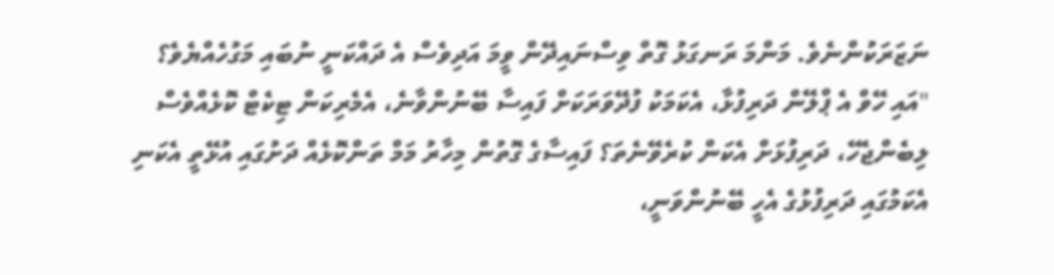ނަޒަރަކުންނެވެ. މަންމަ ރަނގަޅު ގޮތް ވިސްނައިދޭން ވީމަ އަދިވެސް އެ ދައްކަނީ ނުބައި މަގުހެއްޔެވެ؟
"އައި ހޭވް އެ ޕްލޭން ދަރިފުޅާ، އެކަމަކު ފުދޭވަރަކަށް ފައިސާ ބޭނުންވާނެ، އެމެރިކަން ޓިކެޓް ކޮޅެއްވެސް ލިބެންޖެހޭ، ދަރިފުޅަށް އެކަން ކުރެވޭނެތަ؟ ފައިސާގެ ގޮތުން މިހާރު މަމް ތަންކޮޅެއް ދަށުގައި އުޅޭތީ އެކަނި އެކަމުގައި ދަރިފުޅުގެ އެހީ ބޭނުންވަނީ،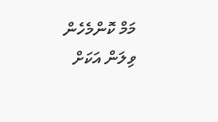މަމް ކޮންމެހެން ވިލަން އަކަށް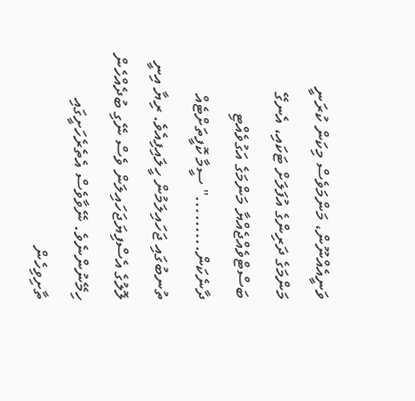ވަނީއެއްނޫން، މަންމަވެސް މިކަން ކުރަނީ މަންމަގެ ދަރިންގެ އުފަލަށް ޓަކައި، އެނގޭ ބަސްޓްވެއްޖެއްޔާ މަންމަގެ އަގުވެއްޓި ދާނެކަން........." ސީމާ ކޮފީތަށްޓެއް ތުނބުގައި ޖަހައިލަމުން ހީލައިފިއެވެ. ރިޔާ އިނީ ލޮލުގެ އެސްފިޔަޖަހައިލަން ވެސް ނޭގި ބުދެއްހެން ހިމޭނުންނެވެ. ނޭވާވެސް އެތެރެހަށީގައި ތާށިވިހެން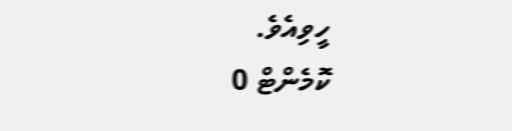ހީވިއެވެ.
ކޮމެންޓް 0